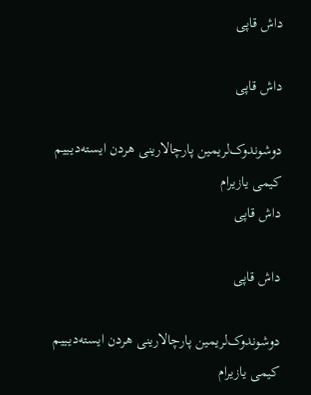داش قاپی

داش قاپی

دوشوندوک‌لریمین پارچالارینی هردن ایسته‌دیـییم کیمی یازیرام
داش قاپی

داش قاپی

دوشوندوک‌لریمین پارچالارینی هردن ایسته‌دیـییم کیمی یازیرام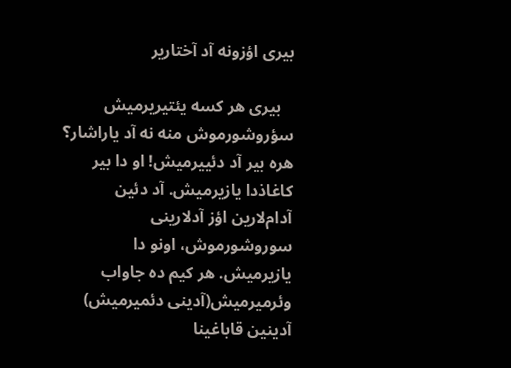بیری اؤزونه آد آختاریر

   بیری هر کسه یئتیریرمیش سؤروشورموش منه نه آد یاراشار؟ هره بیر آد دئییرمیش! او دا بیر کاغاذدا یازیرمیش. آد دئین آدام‌لارین اؤز آدلارینی سوروشورموش، اونو دا یازیرمیش. هر کیم ده جاواب وئرمیرمیش(آدینی دئمیرمیش) آدینین قاباغینا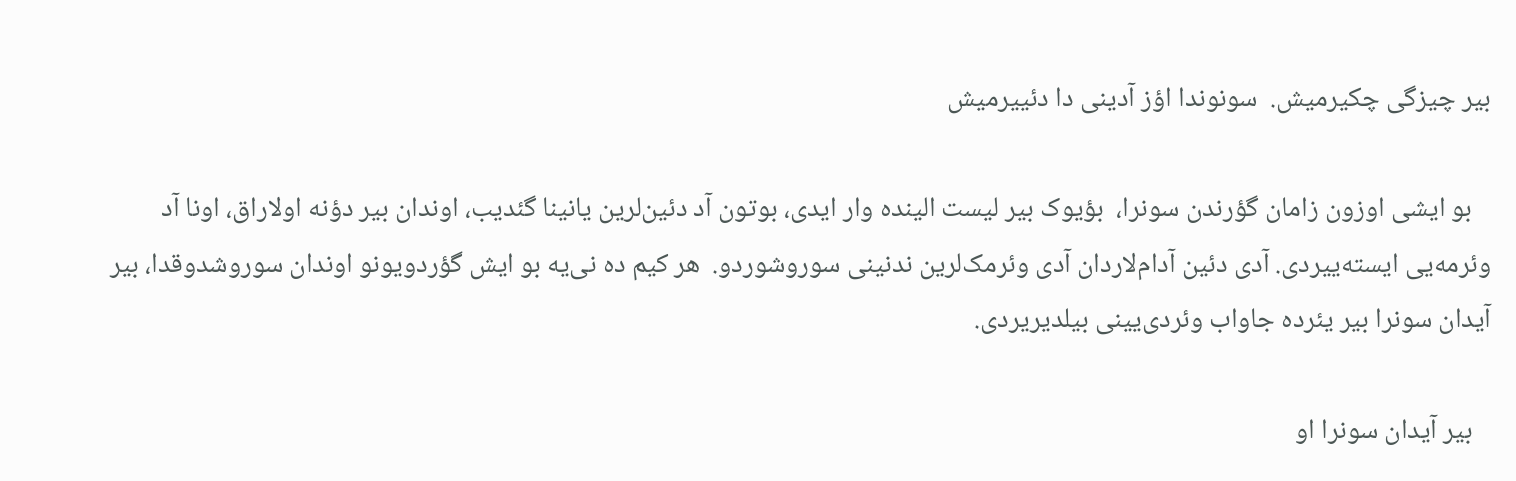بیر چیزگی چکیرمیش.  سونوندا اؤز آدینی دا دئییرمیش

   بو ایشی اوزون زامان گؤرندن سونرا،  بؤیوک بیر لیست الینده وار ایدی، بوتون آد دئین‌لرین یانینا گئدیب، اوندان بیر دؤنه اولاراق، اونا آد وئرمه‌یی ایسته‌ییردی. آدی دئین آدام‌لاردان آدی وئرمک‌لرین ندنینی سوروشوردو.  هر کیم ده نی‌یه بو ایش گؤردویونو اوندان سوروشدوقدا، بیر آیدان سونرا بیر یئرده جاواب وئردی‌یینی بیلدیریردی.

   بیر آیدان سونرا او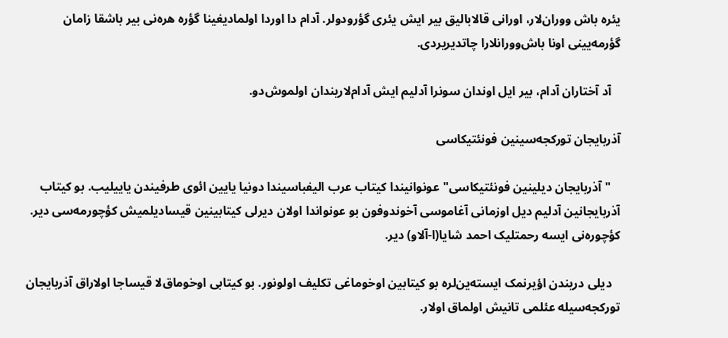یئره باش ووران‌لار، اورانی قالابالیق بیر ایش یئری گؤرودولر. آدام دا اوردا اولمادیغینا گؤره هره‌نی بیر باشقا زامان گؤرمه‌یینی اونا باش‌وورانلارا چاتدیریردی.

   آد آختاران آدام، بیر ایل اوندان سونرا آدلیم ایش آدام‌لاریندان اولموش‌دو.

آذربایجان تورکجه‌سینین فونئتیکاسی

   "آذربایجان دیلینین فونئتیکاسی" عونوانیندا کیتاب عرب الیفباسیندا دونیا یایین ائوی طرفیندن یاییلیب. بو کیتاب آذربایجانین آدلیم دیل اوزمانی آغاموسی آخوندوفون بو عونواندا اولان دیرلی کیتابینین قیسادیلمیش کؤچورمه‌سی دیر. کؤچوره‌نی ایسه رحمتلیک احمد شایا(ا-آلاو) دیر.

   دیلی دریندن اؤیرنمک ایسته‌ین‌لره بو کیتابین اوخوماغی تکلیف اولونور. بو کیتابی اوخوماق‌لا قیساجا اولاراق آذربایجان تورکجه‌سیله عئلمی تانیش اولماق اولار.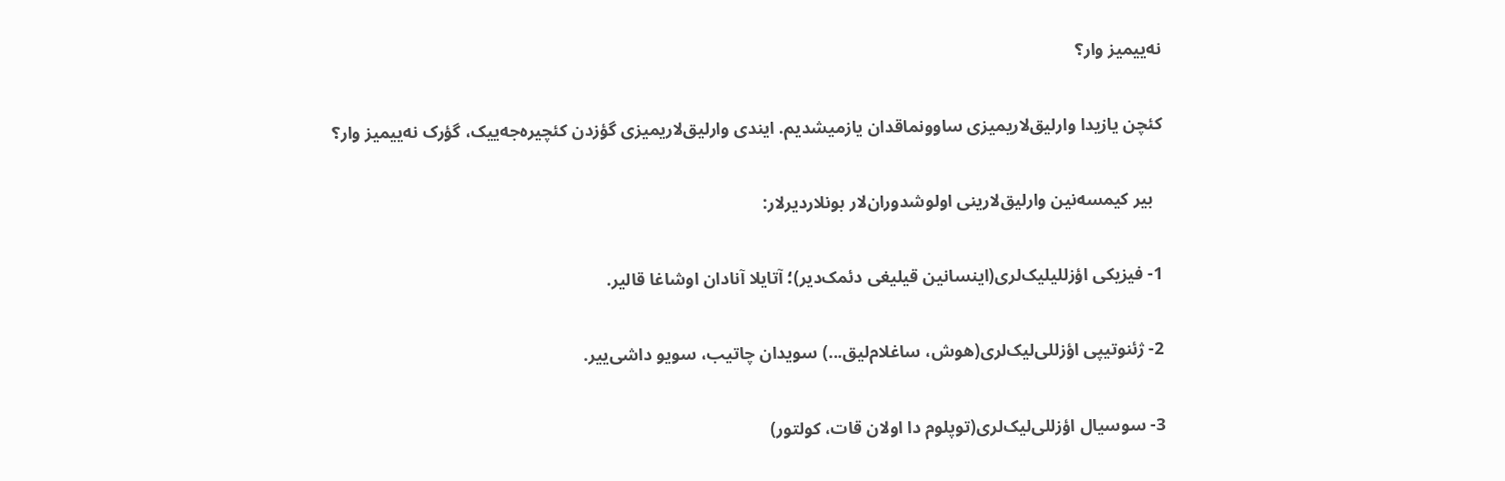نه‌ییمیز وار؟

کئچن یازیدا وارلیق‌لاریمیزی ساوونماقدان یازمیشدیم. ایندی وارلیق‌لاریمیزی گؤزدن کئچیره‌جه‌ییک، گؤرک نه‌ییمیز وار؟

  بیر کیمسه‌نین وارلیق‌لارینی اولوشدوران‌لار بونلاردیرلار:

1- فیزیکی اؤزللیلیک‌لری(اینسانین قیلیغی دئمک‌دیر)؛ آتایلا آنادان اوشاغا قالیر.

2- ژئنوتیپی اؤزللی‌لیک‌لری(هوش، ساغلام‌لیق...) سویدان چاتیب، سویو داشی‌ییر.

3- سوسیال اؤزللی‌لیک‌لری(توپلوم دا اولان قات، کولتور)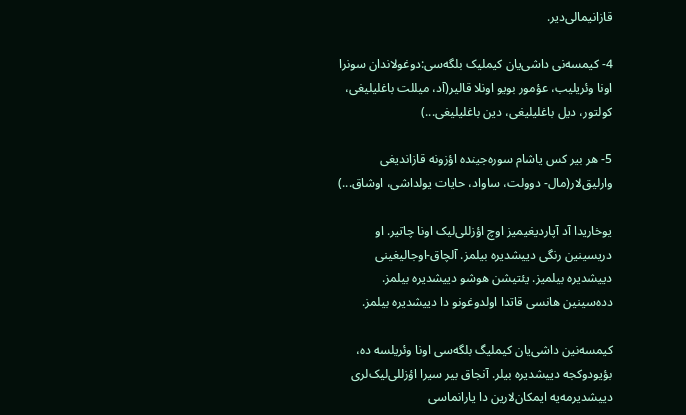قازانیمالی‌دیر.

4- کیمسه‌نی داشی‌یان کیملیک بلگه‌سی:دوغولاندان سونرا اونا وئریلیب، عؤمور بویو اونلا قالیر(آد، میللت باغلیلیغی، کولتور، دیل باغلیلیغی، دین باغلیلیغی...)

5- هر بیر کس یاشام سوره‌جینده اؤزونه قازاندیغی وارلیق‌لار(مال- دوولت، ساواد، حایات یولداشی، اوشاق...)

یوخاریدا آد آپاردیغیمیز اوچ اؤزللی‌لیک اونا چاتیر. او دریسینین رنگی دییشدیره بیلمز. آلچاق-اوجالیغینی  دییشدیره بیلمیز. یئتیشن هوشو دییشدیره بیلمز. دده‌سینین هانسی قاتدا اولدوغونو دا دییشدیره بیلمز.

کیمسه‌نین داشی‌یان کیملیگ بلگه‌سی اونا وئریلسه ده، بؤیودوکجه دییشدیره بیلر. آنجاق بیر سیرا اؤزللی‌لیک‌لری دییشدیرمه‌یه ایمکان‌لارین دا یارانماسی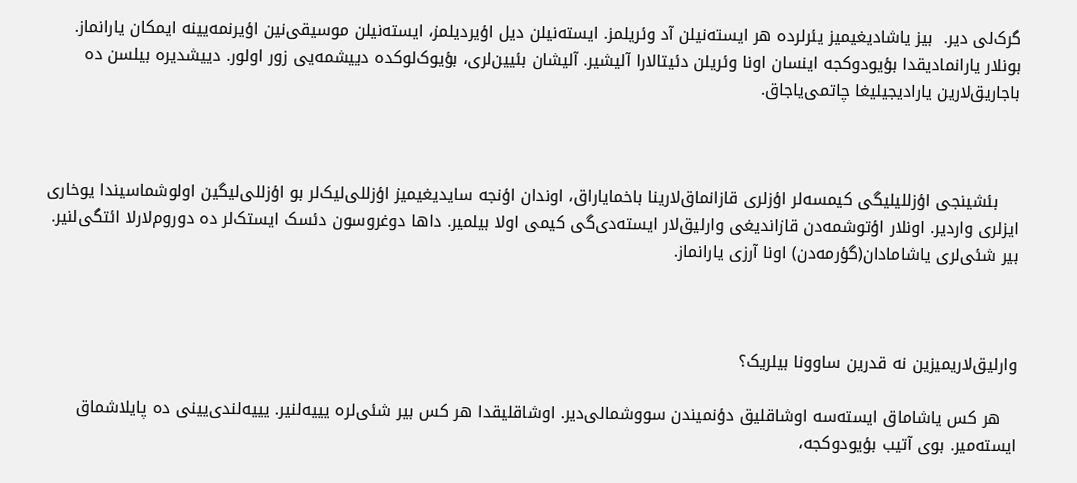گرک‌لی دیر.  بیز یاشادیغیمیز یئرلرده هر ایسته‌نیلن آد وئریلمز. ایسته‌نیلن دیل اؤیردیلمز، ایسته‌نیلن موسیقی‌نین اؤیرنمه‌یینه ایمکان یارانماز. بونلار یارانمادیقدا بؤیودوکجه اینسان اونا وئریلن دئیتالارا آلیشیر. آلیشان بئیین‌لری، بؤیوک‌لوکده دییشمه‌یی زور اولور. دییشدیره بیلسن ده باجاریق‌لارین یارادیجیلیغا چاتمی‌یاجاق.



    بئشینجی اؤزللیلیگی کیمسه‌لر اؤزلری قازانماق‌لارینا باخمایاراق، اوندان اؤنجه سایدیغیمیز اؤزللی‌لیک‌لر بو اؤزللی‌لیگین اولوشماسیندا یوخاری ایزلری واردیر. اونلار اؤتوشمه‌دن قازاندیغی وارلیق‌لار ایسته‌دی‌گی کیمی اولا بیلمیر. داها دوغروسون دئسک ایستک‌لر ده دوروم‌لارلا ائتگی‌لنیر. بیر شئی‌لری یاشامادان(گؤرمه‌دن) اونا آرزی یارانماز.



وارلیق‌لاریمیزین نه قدرین ساوونا بیلریک؟

   هر کس یاشاماق ایسته‌سه اوشاقلیق دؤنمیندن سووشمالی‌دیر. اوشاقلیقدا هر کس بیر شئی‌لره یییه‌لنیر. یییه‌لندی‌یینی ده پایلاشماق ایسته‌میر. بوی آتیب بؤیودوکجه،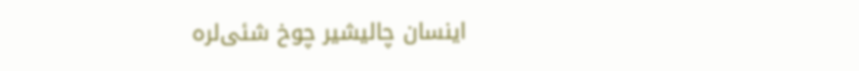اینسان چالیشیر چوخ شئی‌لره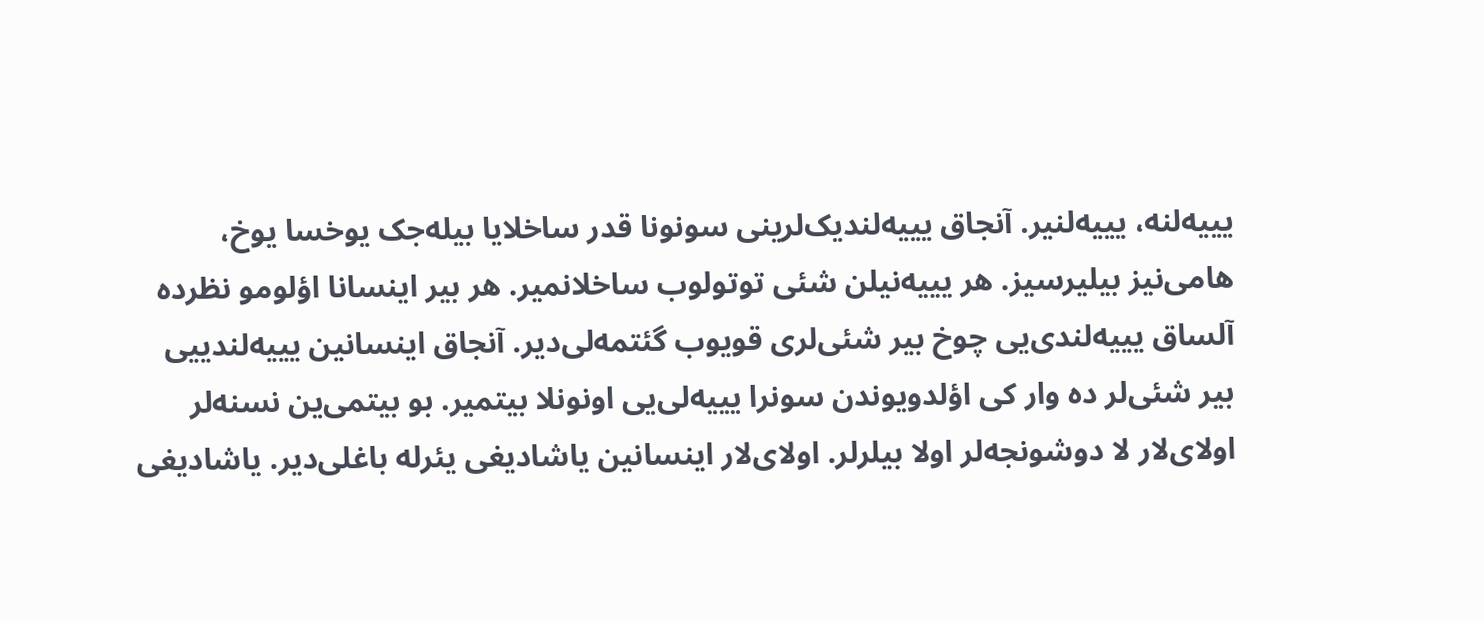یییه‌لنه، یییه‌لنیر. آنجاق یییه‌لندیک‌لرینی سونونا قدر ساخلایا بیله‌جک یوخسا یوخ، هامی‌نیز بیلیرسیز. هر یییه‌نیلن شئی توتولوب ساخلانمیر. هر بیر اینسانا اؤلومو نظرده آلساق یییه‌لندی‌یی چوخ بیر شئی‌لری قویوب گئتمه‌لی‌دیر. آنجاق اینسانین یییه‌لندییی بیر شئی‌لر ده وار کی اؤلدویوندن سونرا یییه‌لی‌یی اونونلا بیتمیر. بو بیتمی‌ین نسنه‌لر اولای‌لار لا دوشونجه‌لر اولا بیلرلر. اولای‌لار اینسانین یاشادیغی یئرله باغلی‌دیر. یاشادیغی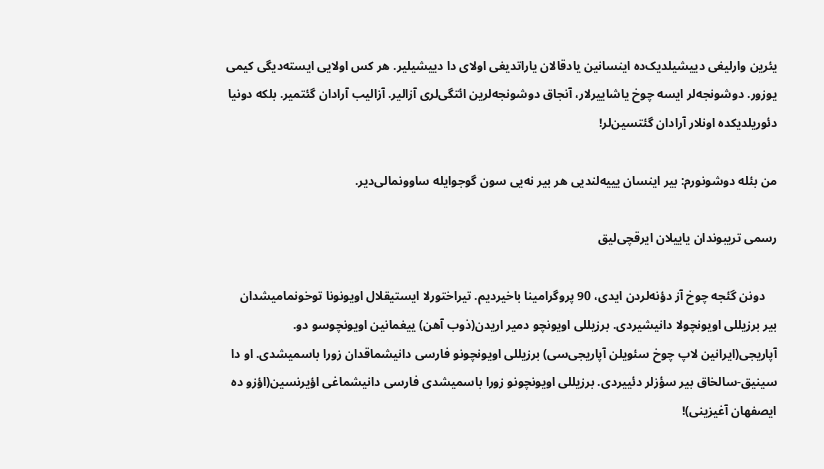یئرین وارلیغی دییشیلدیک‌ده اینسانین یادقالان یاراتدیغی اولای دا دییشیلیر. هر کس اولایی ایسته‌دیگی کیمی یوزور. دوشونجه‌لر ایسه چوخ یاشاییرلار، آنجاق دوشونجه‌لرین ائتگی‌لری آزالیر. آزالیب آرادان گئتمیر. بلکه دونیا دئوریلدیکده اونلار آرادان گئتسین‌لر!

من بئله دوشونورم: بیر اینسان یییه‌لندیی هر بیر نه‌یی سون گوجو‌ایله ساوونمالی‌دیر.

رسمی تریبوندان یاییلان ایرقچی‌لیق

    دونن گئجه چوخ آز دؤنه‌لردن ایدی، 90 پروگرامینا باخیردیم. تیراختورلا ایستیقلال اویونونا توخونمامیشدان بیر برزیللی اویونچولا دانیشیردی. برزیللی اویونچو دمیر اریدن(ذوب آهن) ییغمانین اویونچوسو دو. آپاریجی(ایرانین لاپ چوخ سئویلن آپاریجی‌سی) برزیللی اویونچونو فارسی دانیشماقدان زورا باسمیشدی. او دا سینیق-سالخاق بیر سؤزلر دئییردی. برزیللی اویونچونو زورا باسمیشدی فارسی دانیشماغی اؤیرنسین(اؤزو ده ایصفهان آغیزینی)!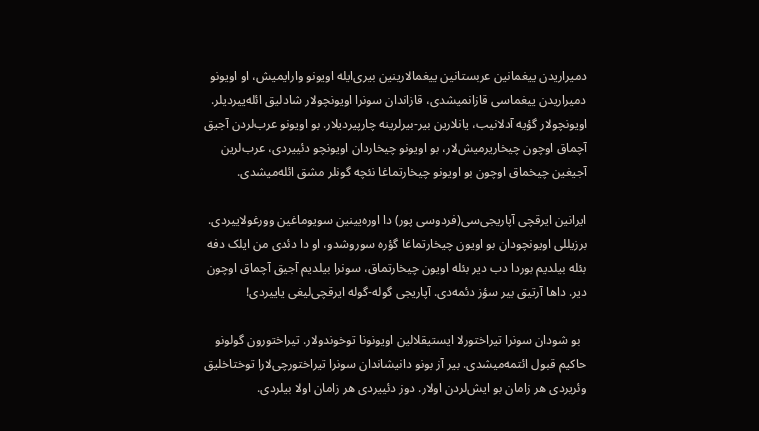دمیراریدن ییغمانین عربستانین ییغمالارینین بیری‌ایله اویونو وارایمیش، او اویونو دمیراریدن ییغماسی قازانمیشدی، قازاندان سونرا اویونچولار شادلیق ائله‌ییردیلر. اویونچولار گؤیه آدلانیب، یانلارین بیر-بیرلرینه چارپیردیلار. بو اویونو عرب‌لردن آجیق آچماق اوچون چیخاریرمیش‌لار، بو اویونو چیخاردان اویونچو دئییردی، عرب‌لرین آجیغین چیخماق اوچون بو اویونو چیخارتماغا نئچه گونلر مشق ائله‌میشدی.

ایرانین ایرقچی آپاریجی‌سی(فردوسی پور) دا اوره‌یینین سویوماغین وورغولاییردی.  برزیللی اویونچودان بو اویون چیخارتماغا گؤره سوروشدو، او دا دئدی من ایلک دفه بئله بیلدیم بوردا دب دیر بئله اویون چیخارتماق، سونرا بیلدیم آجیق آچماق اوچون دیر. داها آرتیق بیر سؤز دئمه‌دی. آپاریجی گوله-گوله ایرقچی‌لیغی یاییردی!

  بو شودان سونرا تیراختورلا ایستیقلالین اویونونا توخوندولار. تیراختورون گولونو حاکیم قبول ائتمه‌میشدی. بیر آز بونو دانیشاندان سونرا تیراختورچی‌لارا توختاخلیق وئریردی هر زامان بو ایش‌لردن اولار. دوز دئییردی هر زامان اولا بیلردی.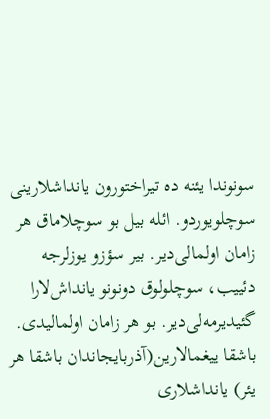سونوندا یئنه ده تیراختورون یانداشلارینی سوچلویوردو. ائله بیل بو سوچلاماق هر زامان اولمالی‌دیر. بیر سؤزو یوزلرجه دئییب، سوچلولوق دونونو یانداش‌لارا گئیدیرمه‌لی‌دیر. بو هر زامان اولمالیدی. باشقا ییغمالارین(آذربایجاندان باشقا هر یئر) یانداشلاری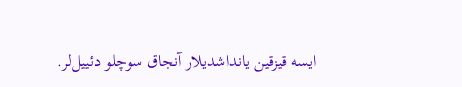ایسه قیزقین یانداشدیلار آنجاق سوچلو دئییل‌لر.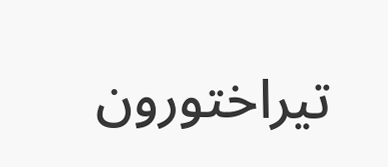تیراختورون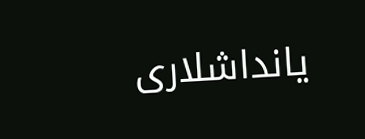یانداشلاری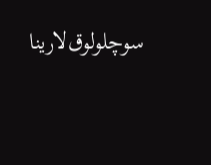سوچلولوق‌لارینا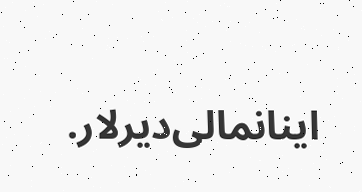اینانمالی‌دیرلار.